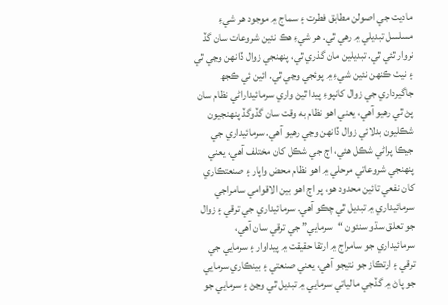ماديت جي اصولن مطابق فطرت ۽ سماج ۾ موجود هر شيءِ مسلسل تبديلي ۾ رهي ٿي. هر شيءِ هڪ نئين شروعات سان گڏ نروار ٿئي ٿي. تبديلين مان گذري ٿي، پنهنجي زوال ڏانهن وڃي ٿي ۽ نيٺ ڪنهن نئين شيءِ ۾ پوئجي وڃي ٿي. ائين ئي ڪجھ جاگيرداري جي زوال کانپوءِ پيدا ٿيڻ واري سرمائيداراڻي نظام سان پڻ ٿي رهيو آهي، يعني اهو نظام به وقت سان گڏوگڏ پنهنجيون شڪليون بدلائي زوال ڏانهن وڃي رهيو آهي. سرمائيداري جي جيڪا پراڻي شڪل هئي، اڄ جي شڪل کان مختلف آهي، يعني پنهنجي شروعاتي مرحلي ۾ اهو نظام محض واپار ۽ صنعتڪاري کان نفعي تائين محدود هو، پر اڄ اهو بين الاقوامي سامراجي سرمائيداري ۾ تبديل ٿي چڪو آهي. سرمائيداري جي ترقي ۽ زوال جو تعلق سڌو سنئون “سرمايي” جي ترقي سان آهي، سرمائيداري جو سامراج ۾ ارتقا حقيقت ۾ پيداوار ۽ سرمايي جي ترقي ۽ ارتڪاز جو نتيجو آهي، يعني صنعتي ۽ بينڪاري سرمايي جو پاڻ ۾ گڏجي مالياتي سرمايي ۾ تبديل ٿي وڃڻ ۽ سرمايي جو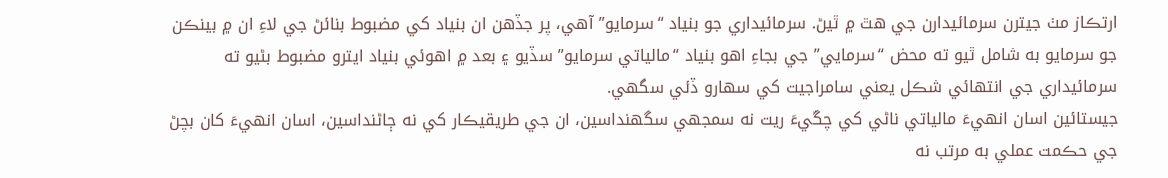ارتڪاز مٺ جيترن سرمائيدارن جي هٿ ۾ ٿيڻ. سرمائيداري جو بنياد “سرمايو” آهي، پر جڏهن ان بنياد کي مضبوط بنائڻ جي لاءِ ان ۾ بينڪن جو سرمايو به شامل ٿيو ته محض “سرمايي” جي بجاءِ اهو بنياد “مالياتي سرمايو” سڏيو ۽ بعد ۾ اهوئي بنياد ايترو مضبوط بڻيو ته سرمائيداري جي انتهائي شڪل يعني سامراجيت کي سهارو ڏئي سگهي.
جيستائين اسان انهيءَ مالياتي ناڻي کي چڱيءَ ريت نه سمجهي سگهنداسين، ان جي طريقيڪار کي نه ڄاڻنداسين، اسان انهيءَ کان بچڻ جي حڪمت عملي به مرتب نه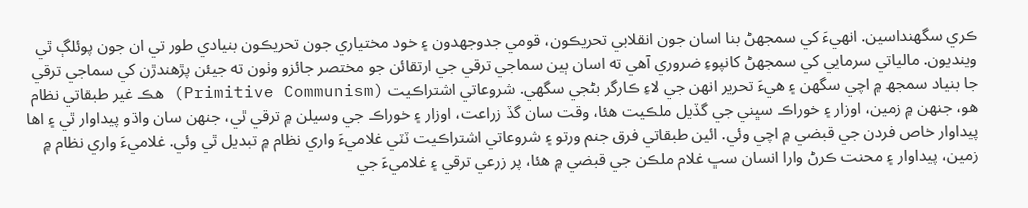ڪري سگهنداسين. انهيءَ کي سمجهڻ بنا اسان جون انقلابي تحريڪون، قومي جدوجهدون ۽ خود مختياري جون تحريڪون بنيادي طور تي ان جون پوئلڳ ٿي وينديون. مالياتي سرمايي کي سمجهڻ کانپوءِ ضروري آهي ته اسان ٻين سماجي ترقي جي ارتقائن جو مختصر جائزو وٺون ته جيئن پڙهندڙن کي سماجي ترقي جا بنياد سمجھ ۾ اچي سگهن ۽ هيءَ تحرير انهن جي لاءِ ڪارگر بڻجي سگهي. شروعاتي اشتراڪيت (Primitive Communism) هڪ غير طبقاتي نظام هو، جنهن ۾ زمين، اوزار ۽ خوراڪ سڀني جي گڏيل ملڪيت هئا، وقت سان گڏ زراعت، اوزار ۽ خوراڪ جي وسيلن ۾ ترقي ٿي، جنهن سان واڌو پيداوار ٿي ۽ اها پيداوار خاص فردن جي قبضي ۾ اچي وئي. ائين طبقاتي فرق جنم ورتو ۽ شروعاتي اشتراڪيت ٽٽي غلاميءَ واري نظام ۾ تبديل ٿي وئي. غلاميءَ واري نظام ۾ زمين، پيداوار ۽ محنت ڪرڻ وارا انسان سڀ غلام ملڪن جي قبضي ۾ هئا، پر زرعي ترقي ۽ غلاميءَ جي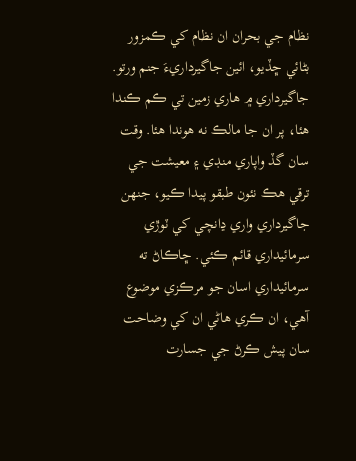نظام جي بحران ان نظام کي ڪمزور بڻائي ڇڏيو، ائين جاگيرداريءَ جنم ورتو. جاگيرداري ۾ هاري زمين تي ڪم ڪندا هئا، پر ان جا مالڪ نه هوندا هئا. وقت سان گڏ واپاري منڊي ۽ معيشت جي ترقي هڪ نئون طبقو پيدا ڪيو، جنهن جاگيرداري واري ڍانچي کي ٽوڙي سرمائيداري قائم ڪئي. ڇاڪاڻ ته سرمائيداري اسان جو مرڪزي موضوع آهي، ان ڪري هاڻي ان کي وضاحت سان پيش ڪرڻ جي جسارت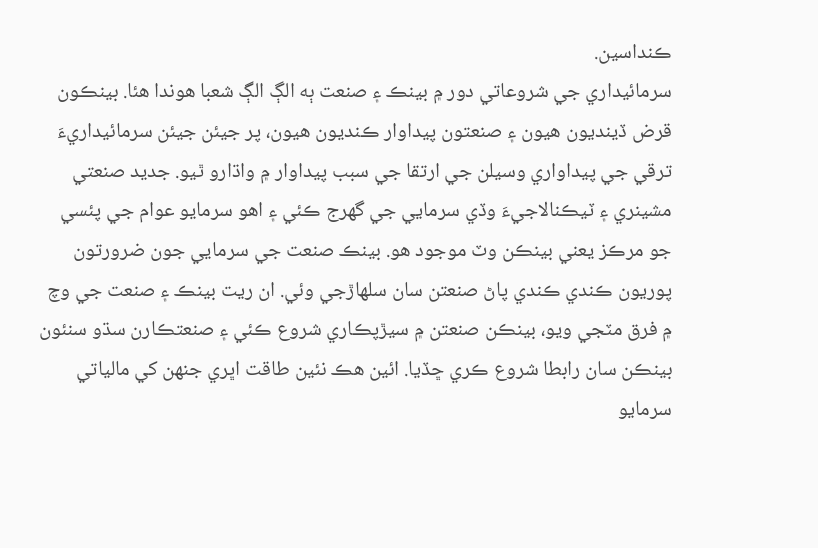ڪنداسين.
سرمائيداري جي شروعاتي دور ۾ بينڪ ۽ صنعت ٻه الڳ الڳ شعبا هوندا هئا. بينڪون قرض ڏينديون هيون ۽ صنعتون پيداوار ڪنديون هيون، پر جيئن جيئن سرمائيداريءَ ترقي جي پيداواري وسيلن جي ارتقا جي سبب پيداوار ۾ واڌارو ٿيو. جديد صنعتي مشينري ۽ ٽيڪنالاجيءَ وڏي سرمايي جي گهرج ڪئي ۽ اهو سرمايو عوام جي پئسي جو مرڪز يعني بينڪن وٽ موجود هو. بينڪ صنعت جي سرمايي جون ضرورتون پوريون ڪندي ڪندي پاڻ صنعتن سان سلهاڙجي وئي. ان ريت بينڪ ۽ صنعت جي وچ ۾ فرق مٽجي ويو، بينڪن صنعتن ۾ سيڙپڪاري شروع ڪئي ۽ صنعتڪارن سڌو سنئون بينڪن سان رابطا شروع ڪري ڇڏيا. ائين هڪ نئين طاقت اڀري جنهن کي مالياتي سرمايو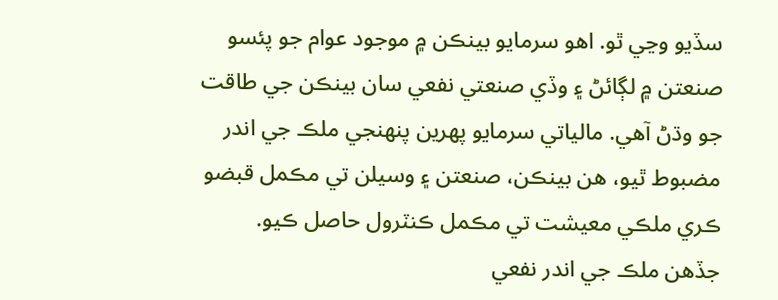سڏيو وڃي ٿو. اهو سرمايو بينڪن ۾ موجود عوام جو پئسو صنعتن ۾ لڳائڻ ۽ وڏي صنعتي نفعي سان بينڪن جي طاقت جو وڌڻ آهي. مالياتي سرمايو پهرين پنهنجي ملڪ جي اندر مضبوط ٿيو، هن بينڪن، صنعتن ۽ وسيلن تي مڪمل قبضو ڪري ملڪي معيشت تي مڪمل ڪنٽرول حاصل ڪيو. جڏهن ملڪ جي اندر نفعي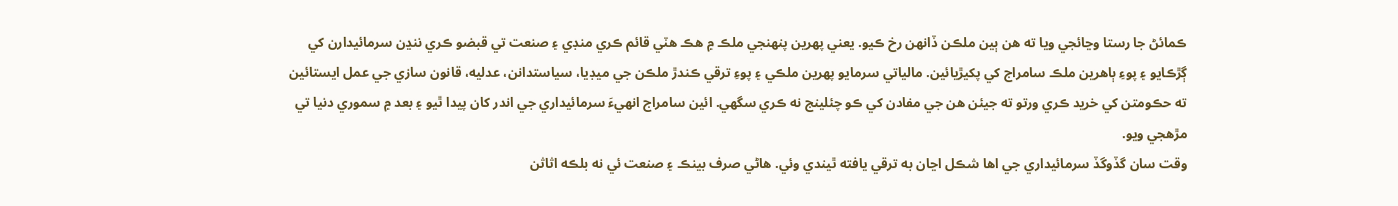ڪمائڻ جا رستا وڃائجي ويا ته هن ٻين ملڪن ڏانهن رخ ڪيو. يعني پهرين پنهنجي ملڪ ۾ هڪ هٽي قائم ڪري منڊي ۽ صنعت تي قبضو ڪري ننڍن سرمائيدارن کي ڳڙڪايو ۽ پوءِ ٻاهرين ملڪ سامراج کي پکيڙيائين. مالياتي سرمايو پهرين ملڪي ۽ پوءِ ترقي ڪندڙ ملڪن جي ميڊيا، سياستدانن، عدليه، قانون سازي جي عمل ايستائين ته حڪومتن کي خريد ڪري ورتو ته جيئن هن جي مفادن کي ڪو چئلينج نه ڪري سگهي. ائين سامراج انهيءَ سرمائيداري جي اندر کان پيدا ٿيو ۽ بعد ۾ سموري دنيا تي مڙهجي ويو.
وقت سان گڏوگڏ سرمائيداري جي اها شڪل اڃان به ترقي يافته ٿيندي وئي. هاڻي صرف بينڪ ۽ صنعت ئي نه بلڪه اثاثن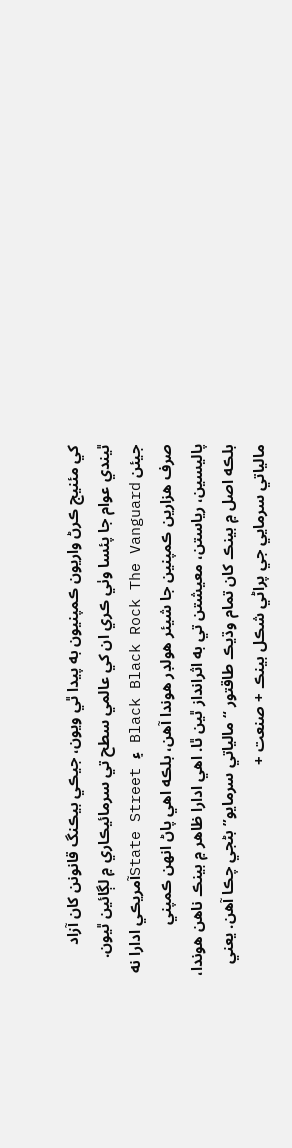کي مئنيج ڪرڻ واريون ڪمپنيون به پيدا ٿي ويون، جيڪي بيڪنگ قانونن کان آزاد ٿيندي عوام جا پئسا وٺي ڪري ان کي عالمي سطح تي سرمائيڪاري ۾ لڳائين ٿيون. جيئن Black Black Rock The Vanguard ۽ State Streetآمريڪي ادارا نه صرف هزارين ڪمپنين جا شيئر هولڊر هوندا آهن، بلڪه اهي پاڻ انهن ڪمپني پاليسين، رياستن، معيشتن تي به اثرانداز ٿين ٿا. اهي ادارا ظاهر ۾ بينڪ ناهن هوندا، بلڪه اصل ۾ بينڪ کان تمام وڌيڪ طاقتور “مالياتي سرمايو” بڻجي چڪا آهن. يعني مالياتي سرمايي جي پراڻي شڪل بينڪ + صنعت +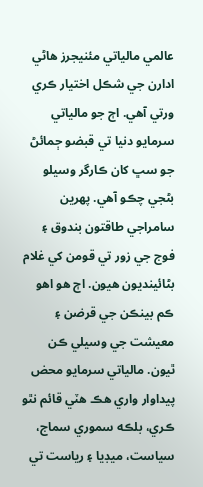عالمي مالياتي مئنيجرز هاڻي ادارن جي شڪل اختيار ڪري ورتي آهي. اڄ جو مالياتي سرمايو دنيا تي قبضو ڄمائڻ جو سڀ کان ڪارگر وسيلو بڻجي چڪو آهي. پهرين سامراجي طاقتون بندوق ۽ فوج جي زور تي قومن کي غلام بڻائينديون هيون. اڄ هو اهو ڪم بينڪن جي قرضن ۽ معيشت جي وسيلي ڪن ٿيون. مالياتي سرمايو محض پيداوار واري هڪ هٽي قائم نٿو ڪري، بلڪه سموري سماج، سياست، ميڊيا ۽ رياست تي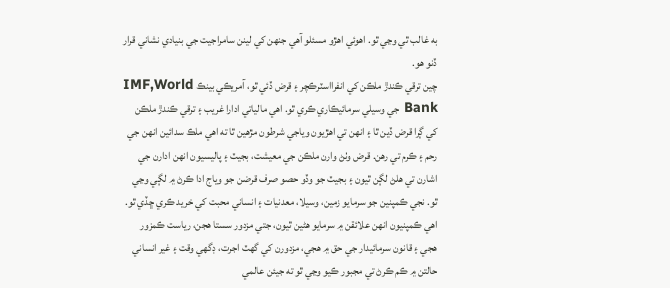به غالب ٿي وڃي ٿو. اهوئي اهڙو مسئلو آهي جنهن کي لينن سامراجيت جي بنيادي نشاني قرار ڏنو هو.
چين ترقي ڪندڙ ملڪن کي انفرااسٽرڪچر ۽ قرض ڏئي ٿو، آمريڪي بينڪ IMF,World Bank جي وسيلي سرمائيڪاري ڪري ٿو. اهي مالياتي ادارا غريب ۽ ترقي ڪندڙ ملڪن کي ڳرا قرض ڏين ٿا ۽ انهن تي اهڙيون وياجي شرطون مڙهين ٿا ته اهي ملڪ سدائين انهن جي رحم ۽ ڪرم تي رهن. قرض وٺڻ وارن ملڪن جي معيشت، بجيٽ ۽ پاليسيون انهن ادارن جي اشارن تي هلڻ لڳن ٿيون ۽ بجيٽ جو وڏو حصو صرف قرضن جو وياج ادا ڪرڻ ۾ لڳي وڃي ٿو. نجي ڪمپنين جو سرمايو زمين، وسيلا، معدنيات ۽ انساني محبت کي خريد ڪري ڇڏي ٿو. اهي ڪمپنيون انهن علائقن ۾ سرمايو هڻين ٿيون، جتي مزدور سستا هجن، رياست ڪمزور هجي ۽ قانون سرمائيدار جي حق ۾ هجي، مزدورن کي گهٽ اجرت، ڊگهي وقت ۽ غير انساني حالتن ۾ ڪم ڪرڻ تي مجبور ڪيو وڃي ٿو ته جيئن عالمي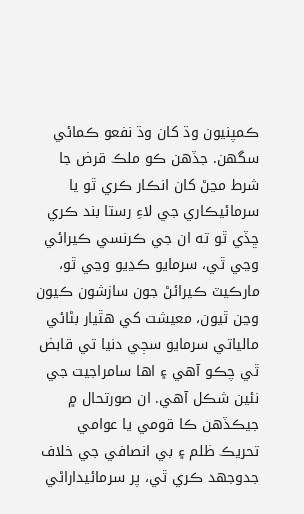ڪمپنيون وڌ کان وڌ نفعو ڪمائي سگهن. جڏهن ڪو ملڪ قرض جا شرط مڃڻ کان انڪار ڪري ٿو يا سرمائيڪاري جي لاءِ رستا بند ڪري ڇڏي ٿو ته ان جي ڪرنسي ڪيرائي وڃي ٿي، سرمايو ڪڍيو وڃي ٿو، مارڪيٽ ڪيرائڻ جون سازشون ڪيون وڃن ٿيون، معيشت کي هٿيار بڻائي مالياتي سرمايو سڄي دنيا تي قابض ٿي چڪو آهي ۽ اها سامراجيت جي نئين شڪل آهي. ان صورتحال ۾ جيڪڏهن ڪا قومي يا عوامي تحريڪ ظلم ۽ بي انصافي جي خلاف جدوجهد ڪري ٿي، پر سرمائيداراڻي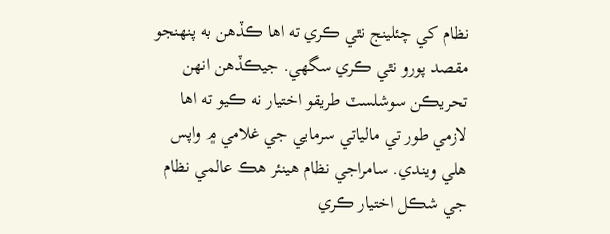نظام کي چئلينج نٿي ڪري ته اها ڪڏهن به پنهنجو مقصد پورو نٿي ڪري سگهي. جيڪڏهن انهن تحريڪن سوشلسٽ طريقو اختيار نه ڪيو ته اها لازمي طور تي مالياتي سرمايي جي غلامي ۾ واپس هلي ويندي. سامراجي نظام هينئر هڪ عالمي نظام جي شڪل اختيار ڪري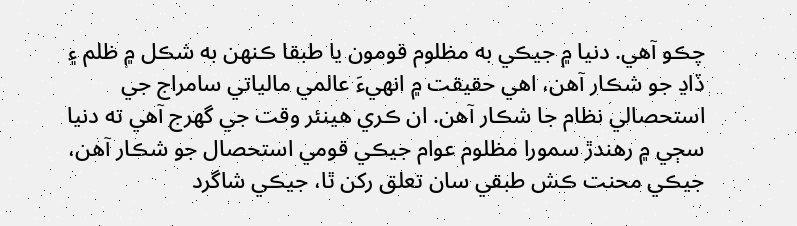چڪو آهي. دنيا ۾ جيڪي به مظلوم قومون يا طبقا ڪنهن به شڪل ۾ ظلم ۽ ڏاڍ جو شڪار آهن، اهي حقيقت ۾ انهيءَ عالمي مالياتي سامراج جي استحصالي نظام جا شڪار آهن. ان ڪري هينئر وقت جي گهرج آهي ته دنيا سڄي ۾ رهندڙ سمورا مظلوم عوام جيڪي قومي استحصال جو شڪار آهن، جيڪي محنت ڪش طبقي سان تعلق رکن ٿا، جيڪي شاگرد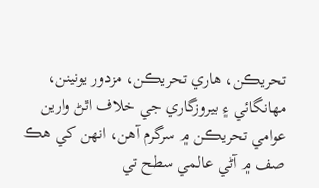تحريڪن، هاري تحريڪن، مزدور يونينن، مهانگائي ۽ بيروزگاري جي خلاف اٿڻ وارين عوامي تحريڪن ۾ سرگرم آهن، انهن کي هڪ صف ۾ آڻي عالمي سطح تي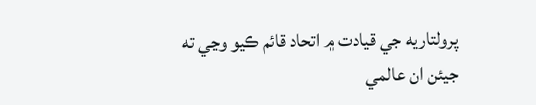پرولتاريه جي قيادت ۾ اتحاد قائم ڪيو وڃي ته جيئن ان عالمي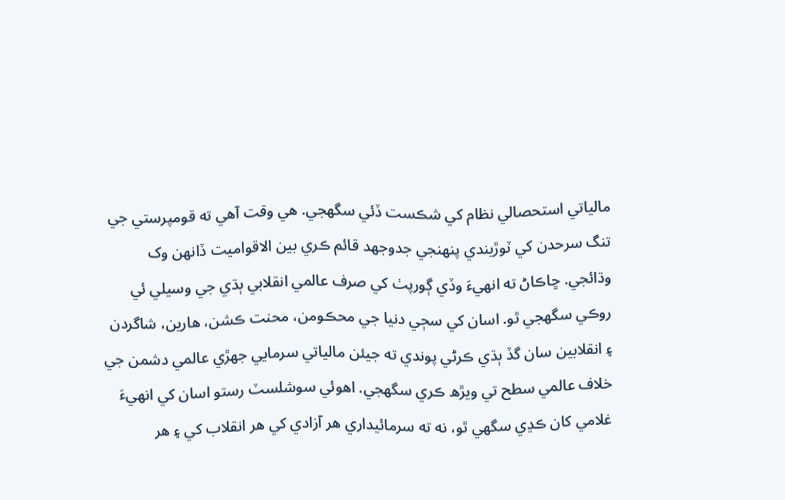مالياتي استحصالي نظام کي شڪست ڏئي سگهجي. هي وقت آهي ته قومپرستي جي تنگ سرحدن کي ٽوڙيندي پنهنجي جدوجهد قائم ڪري بين الاقواميت ڏانهن وک وڌائجي. ڇاڪاڻ ته انهيءَ وڏي ڳورپٺ کي صرف عالمي انقلابي ٻڌي جي وسيلي ئي روڪي سگهجي ٿو. اسان کي سڄي دنيا جي محڪومن، محنت ڪشن، هارين، شاگردن ۽ انقلابين سان گڏ ٻڌي ڪرڻي پوندي ته جيئن مالياتي سرمايي جهڙي عالمي دشمن جي خلاف عالمي سطح تي ويڙھ ڪري سگهجي. اهوئي سوشلسٽ رستو اسان کي انهيءَ غلامي کان ڪڍي سگهي ٿو، نه ته سرمائيداري هر آزادي کي هر انقلاب کي ۽ هر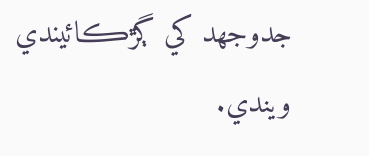جدوجهد کي ڳڙڪائيندي ويندي.